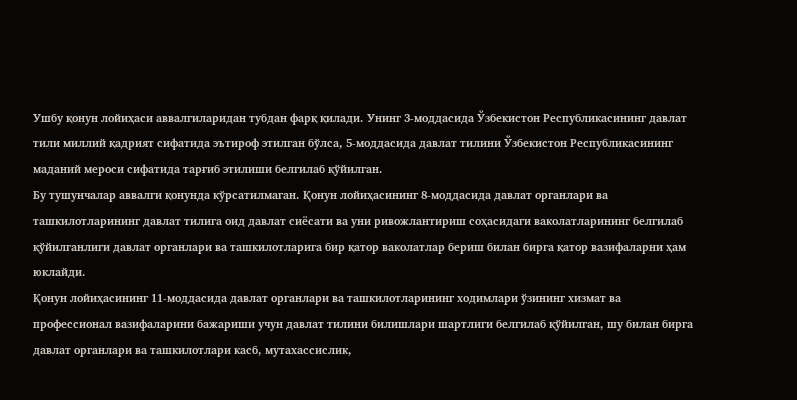Ушбу қонун лойиҳаси аввалгиларидан тубдан фарқ қилади. Унинг 3-моддасида Ўзбекистон Республикасининг давлат тили миллий қадрият сифатида эътироф этилган бўлса, 5-моддасида давлат тилини Ўзбекистон Республикасининг маданий мероси сифатида тарғиб этилиши белгилаб қўйилган.
Бу тушунчалар аввалги қонунда кўрсатилмаган. Қонун лойиҳасининг 8-моддасида давлат органлари ва ташкилотларининг давлат тилига оид давлат сиёсати ва уни ривожлантириш соҳасидаги ваколатларининг белгилаб қўйилганлиги давлат органлари ва ташкилотларига бир қатор ваколатлар бериш билан бирга қатор вазифаларни ҳам юклайди.
Қонун лойиҳасининг 11-моддасида давлат органлари ва ташкилотларининг ходимлари ўзининг хизмат ва профессионал вазифаларини бажариши учун давлат тилини билишлари шартлиги белгилаб қўйилган, шу билан бирга давлат органлари ва ташкилотлари касб, мутахассислик,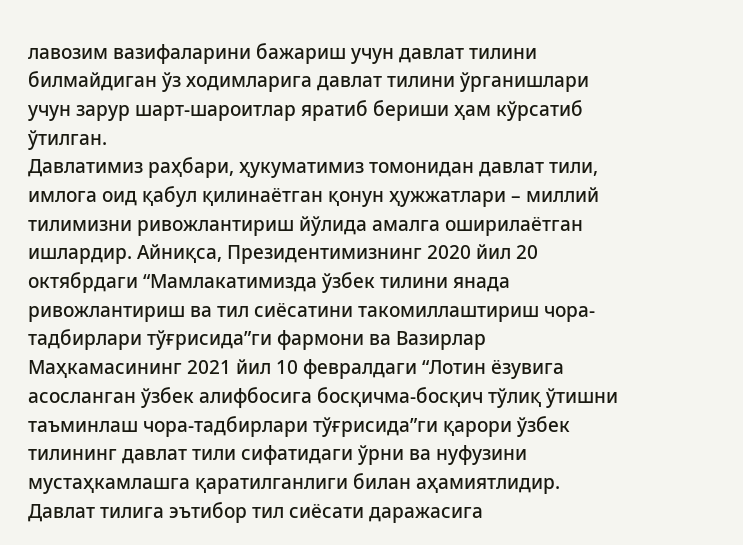лавозим вазифаларини бажариш учун давлат тилини билмайдиган ўз ходимларига давлат тилини ўрганишлари учун зарур шарт-шароитлар яратиб бериши ҳам кўрсатиб ўтилган.
Давлатимиз раҳбари, ҳукуматимиз томонидан давлат тили, имлога оид қабул қилинаётган қонун ҳужжатлари – миллий тилимизни ривожлантириш йўлида амалга оширилаётган ишлардир. Айниқса, Президентимизнинг 2020 йил 20 октябрдаги “Мамлакатимизда ўзбек тилини янада ривожлантириш ва тил сиёсатини такомиллаштириш чора-тадбирлари тўғрисида”ги фармони ва Вазирлар Маҳкамасининг 2021 йил 10 февралдаги “Лотин ёзувига асосланган ўзбек алифбосига босқичма-босқич тўлиқ ўтишни таъминлаш чора-тадбирлари тўғрисида”ги қарори ўзбек тилининг давлат тили сифатидаги ўрни ва нуфузини мустаҳкамлашга қаратилганлиги билан аҳамиятлидир.
Давлат тилига эътибор тил сиёсати даражасига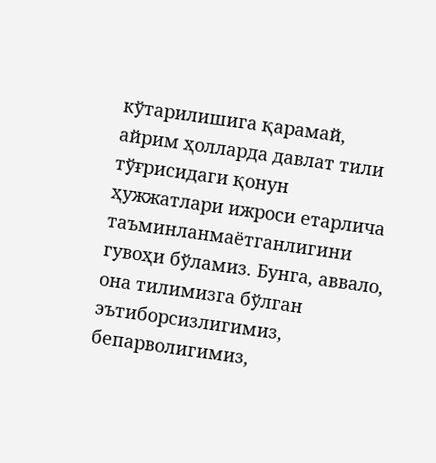кўтарилишига қарамай, айрим ҳолларда давлат тили тўғрисидаги қонун ҳужжатлари ижроси етарлича таъминланмаётганлигини гувоҳи бўламиз. Бунга, аввало, она тилимизга бўлган эътиборсизлигимиз, бепарволигимиз,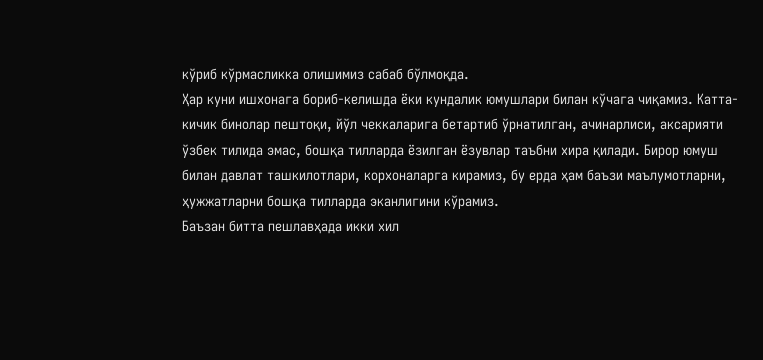кўриб кўрмасликка олишимиз сабаб бўлмоқда.
Ҳар куни ишхонага бориб-келишда ёки кундалик юмушлари билан кўчага чиқамиз. Катта-кичик бинолар пештоқи, йўл чеккаларига бетартиб ўрнатилган, ачинарлиси, аксарияти ўзбек тилида эмас, бошқа тилларда ёзилган ёзувлар таъбни хира қилади. Бирор юмуш билан давлат ташкилотлари, корхоналарга кирамиз, бу ерда ҳам баъзи маълумотларни, ҳужжатларни бошқа тилларда эканлигини кўрамиз.
Баъзан битта пешлавҳада икки хил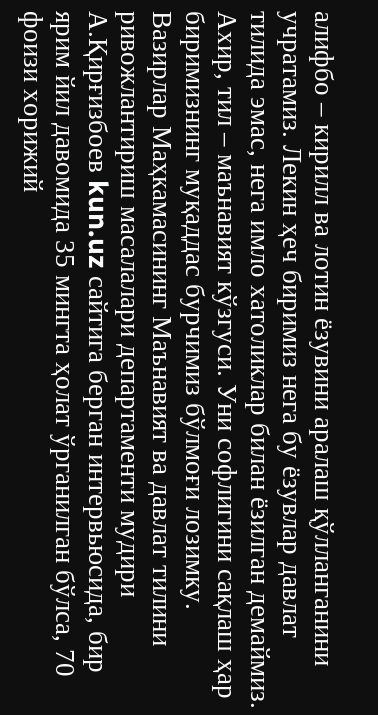алифбо – кирилл ва лотин ёзувини аралаш қўлланганини учратамиз. Лекин ҳеч биримиз нега бу ёзувлар давлат тилида эмас, нега имло хатоликлар билан ёзилган демаймиз. Ахир, тил – маънавият кўзгуси. Уни софлигини сақлаш ҳар биримизнинг муқаддас бурчимиз бўлмоғи лозимку.
Вазирлар Маҳкамасининг Маънавият ва давлат тилини ривожлантириш масалалари департаменти мудири А.Қирғизбоев kun.uz сайтига берган интервьюсида, бир ярим йил давомида 35 мингта ҳолат ўрганилган бўлса, 70 фоизи хорижий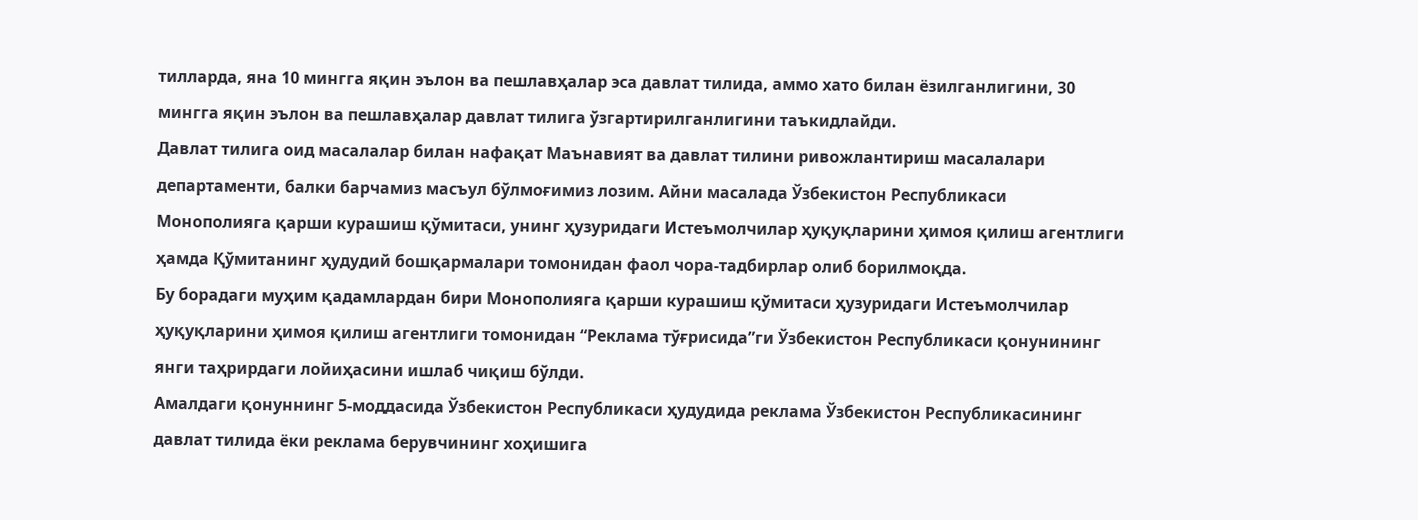тилларда, яна 10 мингга яқин эълон ва пешлавҳалар эса давлат тилида, аммо хато билан ёзилганлигини, 30 мингга яқин эълон ва пешлавҳалар давлат тилига ўзгартирилганлигини таъкидлайди.
Давлат тилига оид масалалар билан нафақат Маънавият ва давлат тилини ривожлантириш масалалари департаменти, балки барчамиз масъул бўлмоғимиз лозим. Айни масалада Ўзбекистон Республикаси Монополияга қарши курашиш қўмитаси, унинг ҳузуридаги Истеъмолчилар ҳуқуқларини ҳимоя қилиш агентлиги ҳамда Қўмитанинг ҳудудий бошқармалари томонидан фаол чора-тадбирлар олиб борилмоқда.
Бу борадаги муҳим қадамлардан бири Монополияга қарши курашиш қўмитаси ҳузуридаги Истеъмолчилар ҳуқуқларини ҳимоя қилиш агентлиги томонидан “Реклама тўғрисида”ги Ўзбекистон Республикаси қонунининг янги таҳрирдаги лойиҳасини ишлаб чиқиш бўлди.
Амалдаги қонуннинг 5-моддасида Ўзбекистон Республикаси ҳудудида реклама Ўзбекистон Республикасининг давлат тилида ёки реклама берувчининг хоҳишига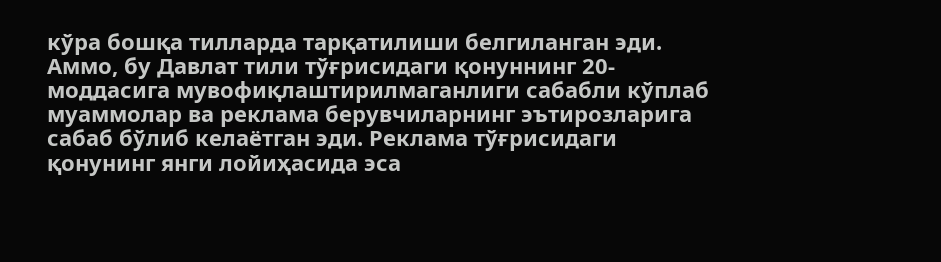кўра бошқа тилларда тарқатилиши белгиланган эди. Аммо, бу Давлат тили тўғрисидаги қонуннинг 20-моддасига мувофиқлаштирилмаганлиги сабабли кўплаб муаммолар ва реклама берувчиларнинг эътирозларига сабаб бўлиб келаётган эди. Реклама тўғрисидаги қонунинг янги лойиҳасида эса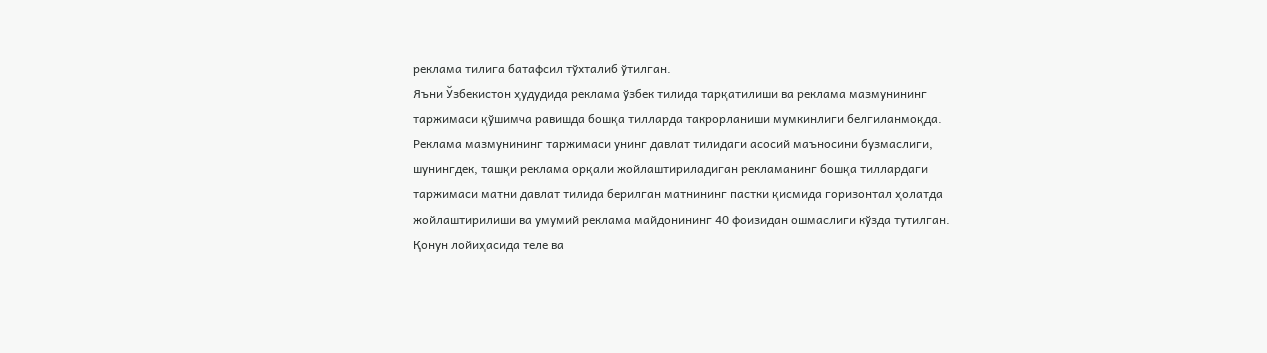реклама тилига батафсил тўхталиб ўтилган.
Яъни Ўзбекистон ҳудудида реклама ўзбек тилида тарқатилиши ва реклама мазмунининг таржимаси қўшимча равишда бошқа тилларда такрорланиши мумкинлиги белгиланмоқда. Реклама мазмунининг таржимаси унинг давлат тилидаги асосий маъносини бузмаслиги, шунингдек, ташқи реклама орқали жойлаштириладиган рекламанинг бошқа тиллардаги таржимаси матни давлат тилида берилган матнининг пастки қисмида горизонтал ҳолатда жойлаштирилиши ва умумий реклама майдонининг 40 фоизидан ошмаслиги кўзда тутилган.
Қонун лойиҳасида теле ва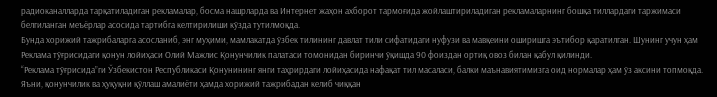радиоканалларда тарқатиладиган рекламалар, босма нашрларда ва Интернет жаҳон ахборот тармоғида жойлаштириладиган рекламаларнинг бошқа тиллардаги таржимаси белгиланган меъёрлар асосида тартибга келтирилиши кўзда тутилмоқда.
Бунда хорижий тажрибаларга асосланиб, энг муҳими, мамлакатда ўзбек тилининг давлат тили сифатидаги нуфузи ва мавқеини оширишга эътибор қаратилган. Шунинг учун ҳам Реклама тўғрисидаги қонун лойиҳаси Олий Мажлис Қонунчилик палатаси томонидан биринчи ўқишда 90 фоиздан ортиқ овоз билан қабул қилинди.
“Реклама тўғрисида”ги Ўзбекистон Республикаси Қонунининг янги таҳрирдаги лойиҳасида нафақат тил масаласи, балки маънавиятимизга оид нормалар ҳам ўз аксини топмоқда. Яъни, қонунчилик ва ҳуқуқни қўллаш амалиёти ҳамда хорижий тажрибадан келиб чиққан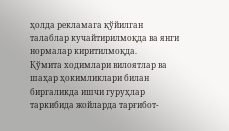ҳолда рекламага қўйилган талаблар кучайтирилмоқда ва янги нормалар киритилмоқда.
Қўмита ходимлари вилоятлар ва шаҳар ҳокимликлари билан биргаликда ишчи гуруҳлар таркибида жойларда тарғибот-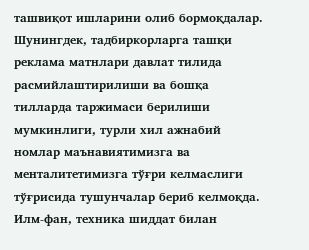ташвиқот ишларини олиб бормоқдалар. Шунингдек, тадбиркорларга ташқи реклама матнлари давлат тилида расмийлаштирилиши ва бошқа тилларда таржимаси берилиши мумкинлиги, турли хил ажнабий номлар маънавиятимизга ва менталитетимизга тўғри келмаслиги тўғрисида тушунчалар бериб келмоқда.
Илм-фан, техника шиддат билан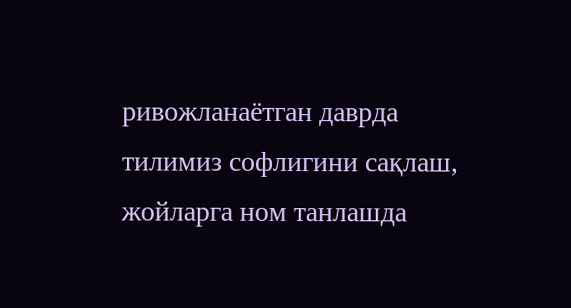ривожланаётган даврда тилимиз софлигини сақлаш, жойларга ном танлашда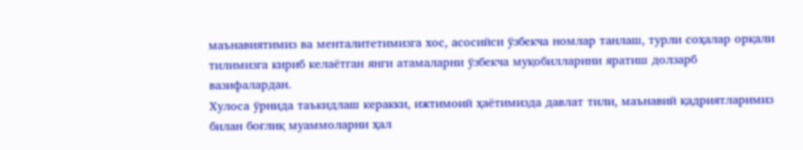маънавиятимиз ва менталитетимизга хос, асосийси ўзбекча номлар танлаш, турли соҳалар орқали тилимизга кириб келаётган янги атамаларни ўзбекча муқобилларини яратиш долзарб вазифалардан.
Хулоса ўрнида таъкидлаш керакки, ижтимоий ҳаётимизда давлат тили, маънавий қадриятларимиз билан боғлиқ муаммоларни ҳал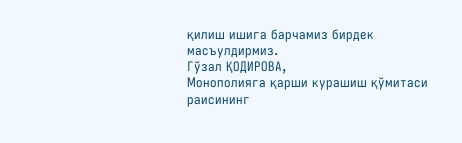қилиш ишига барчамиз бирдек масъулдирмиз.
Гўзал ҚОДИРОВА,
Монополияга қарши курашиш қўмитаси раисининг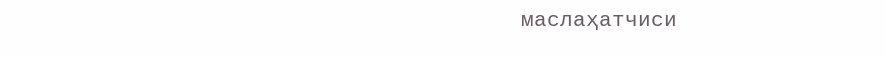маслаҳатчиси